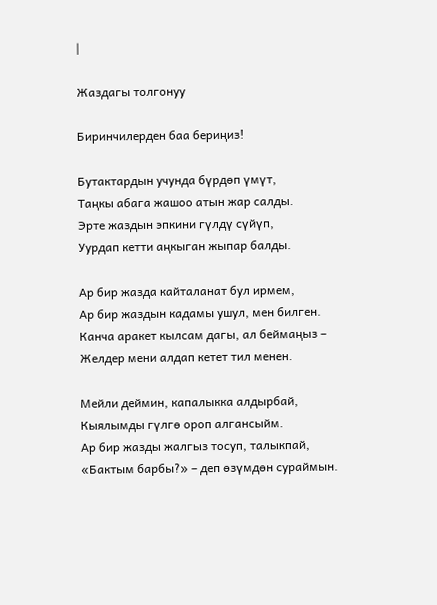|

Жаздагы толгонуу

Биринчилерден баа бериңиз!

Бутактардын учунда бүрдөп үмүт,
Таңкы абага жашоо атын жар салды.
Эрте жаздын эпкини гүлдү сүйүп,
Уурдап кетти аңкыган жыпар балды.

Ар бир жазда кайталанат бул ирмем,
Ар бир жаздын кадамы ушул, мен билген.
Канча аракет кылсам дагы, ал беймаңыз –
Желдер мени алдап кетет тил менен.

Мейли деймин, капалыкка алдырбай,
Кыялымды гүлгө ороп алгансыйм.
Ар бир жазды жалгыз тосуп, талыкпай,
«Бактым барбы?» – деп өзүмдөн сураймын.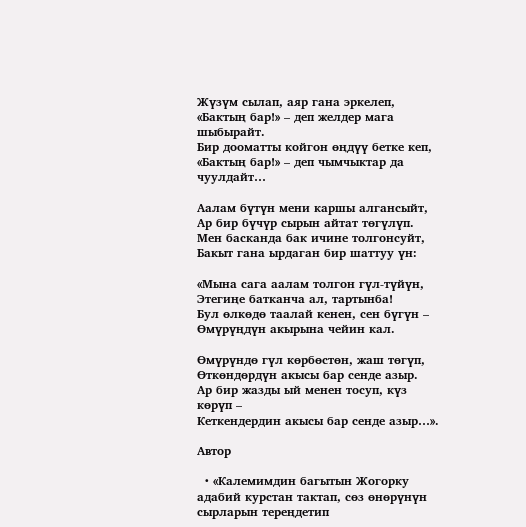Жүзүм сылап, аяр гана эркелеп,
«Бактың бар!» – деп желдер мага шыбырайт.
Бир дооматты койгон өңдүү бетке кеп,
«Бактың бар!» – деп чымчыктар да чуулдайт…

Аалам бүтүн мени каршы алгансыйт,
Ар бир бүчүр сырын айтат төгүлүп.
Мен басканда бак ичине толгонсуйт,
Бакыт гана ырдаган бир шаттуу үн:

«Мына сага аалам толгон гүл-түйүн,
Этегиңе батканча ал, тартынба!
Бул өлкөдө таалай кенен, сен бүгүн –
Өмүрүңдүн акырына чейин кал.

Өмүрүндө гүл көрбөстөн, жаш төгүп,
Өткөндөрдүн акысы бар сенде азыр.
Ар бир жазды ый менен тосуп, күз көрүп –
Кеткендердин акысы бар сенде азыр…».

Автор

  • «Калемимдин багытын Жогорку адабий курстан тактап, сөз өнөрүнүн сырларын тереңдетип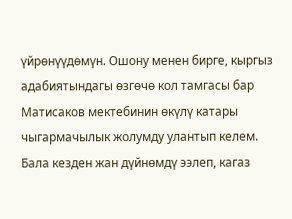үйрөнүүдөмүн. Ошону менен бирге, кыргыз адабиятындагы өзгөчө кол тамгасы бар Матисаков мектебинин өкүлү катары чыгармачылык жолумду улантып келем. Бала кезден жан дүйнөмдү ээлеп, кагаз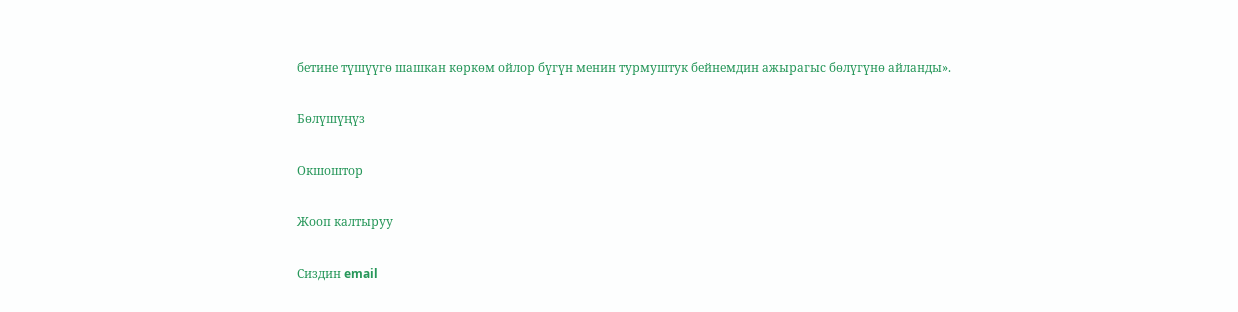бетине түшүүгө шашкан көркөм ойлор бүгүн менин турмуштук бейнемдин ажырагыс бөлүгүнө айланды».

Бөлүшүңүз

Окшоштор

Жооп калтыруу

Сиздин email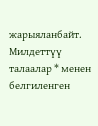жарыяланбайт. Милдеттүү талаалар * менен белгиленген